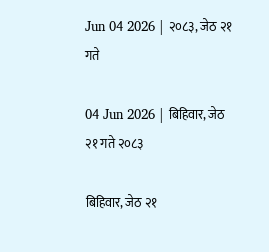Jun 04 2026 | २०८३, जेठ २१ गते

04 Jun 2026 | बिहिवार, जेठ २१ गते २०८३

बिहिवार, जेठ २१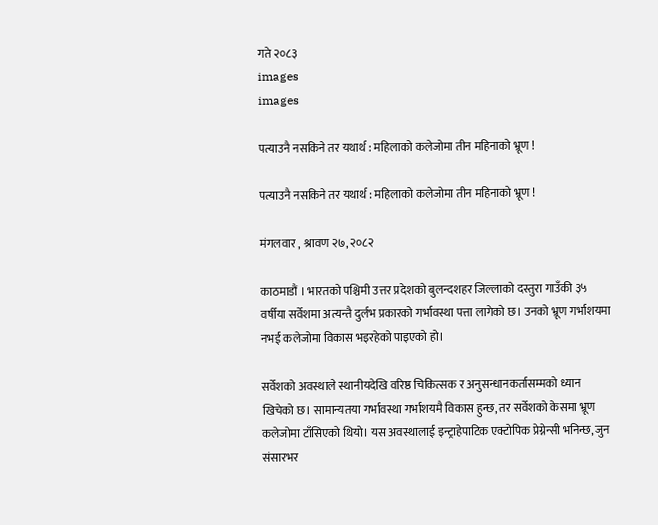गते २०८३
images
images

पत्याउनै नसकिने तर यथार्थ : महिलाको कलेजोमा तीन महिनाको भ्रूण !

पत्याउनै नसकिने तर यथार्थ : महिलाको कलेजोमा तीन महिनाको भ्रूण !

मंगलवार , श्रावण २७, २०८२

काठमाडौं । भारतको पश्चिमी उत्तर प्रदेशको बुलन्दशहर जिल्लाको दस्तुरा गाउँकी ३५ वर्षीया सर्वेशमा अत्यन्तै दुर्लभ प्रकारको गर्भावस्था पत्ता लागेको छ। उनको भ्रूण गर्भाशयमा नभई कलेजोमा विकास भइरहेको पाइएको हो।

सर्वेशको अवस्थाले स्थानीयदेखि वरिष्ठ चिकित्सक र अनुसन्धानकर्तासम्मको ध्यान खिचेको छ। सामान्यतया गर्भावस्था गर्भाशयमै विकास हुन्छ, तर सर्वेशको केसमा भ्रूण कलेजोमा टाँसिएको थियो। यस अवस्थालाई इन्ट्राहेपाटिक एक्टोपिक प्रेग्नेन्सी भनिन्छ, जुन संसारभर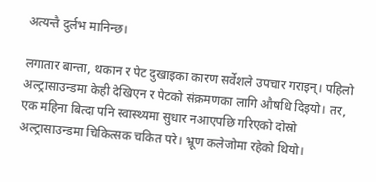अत्यन्तै दुर्लभ मानिन्छ।

लगातार बान्ता, थकान र पेट दुखाइका कारण सर्वेशले उपचार गराइन्। पहिलो अल्ट्रासाउन्डमा केही देखिएन र पेटको संक्रमणका लागि औषधि दिइयो। तर, एक महिना बित्दा पनि स्वास्थ्यमा सुधार नआएपछि गरिएको दोस्रो अल्ट्रासाउन्डमा चिकित्सक चकित परे। भ्रूण कलेजोमा रहेको थियो।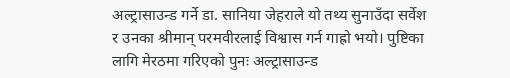अल्ट्रासाउन्ड गर्ने डा. सानिया जेहराले यो तथ्य सुनाउँदा सर्वेश र उनका श्रीमान् परमवीरलाई विश्वास गर्न गाह्रो भयो। पुष्टिका लागि मेरठमा गरिएको पुनः अल्ट्रासाउन्ड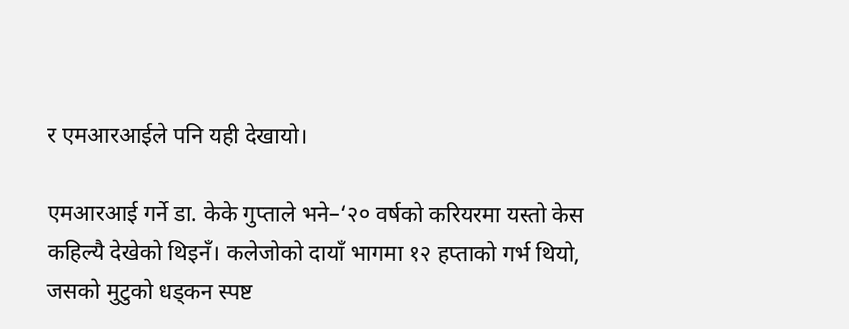र एमआरआईले पनि यही देखायो।

एमआरआई गर्ने डा. केके गुप्ताले भने–‘२० वर्षको करियरमा यस्तो केस कहिल्यै देखेको थिइनँ। कलेजोको दायाँ भागमा १२ हप्ताको गर्भ थियो, जसको मुटुको धड्कन स्पष्ट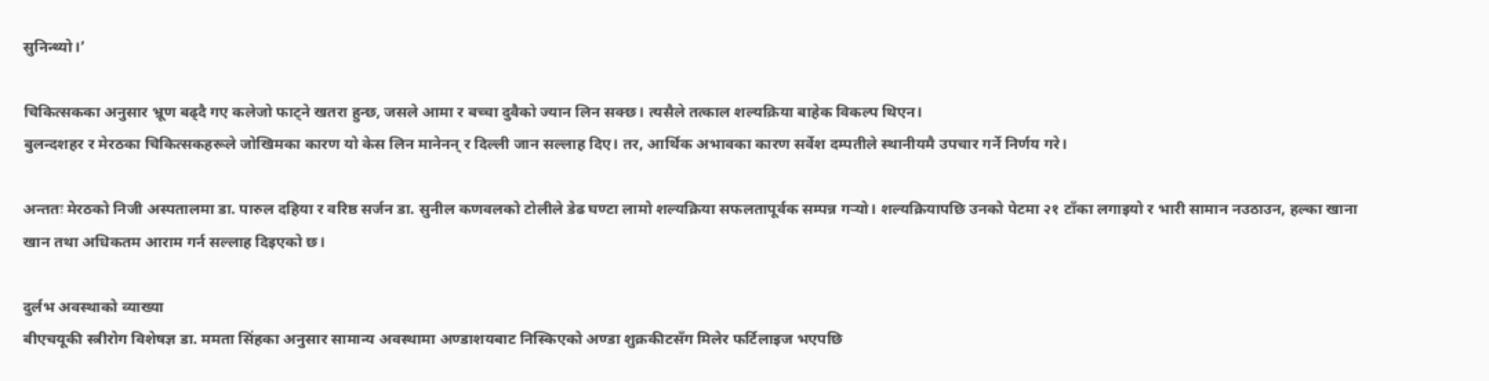सुनिन्थ्यो।’

चिकित्सकका अनुसार भ्रूण बढ्दै गए कलेजो फाट्ने खतरा हुन्छ, जसले आमा र बच्चा दुवैको ज्यान लिन सक्छ। त्यसैले तत्काल शल्यक्रिया बाहेक विकल्प थिएन।
बुलन्दशहर र मेरठका चिकित्सकहरूले जोखिमका कारण यो केस लिन मानेनन् र दिल्ली जान सल्लाह दिए। तर, आर्थिक अभावका कारण सर्वेश दम्पतीले स्थानीयमै उपचार गर्ने निर्णय गरे।

अन्ततः मेरठको निजी अस्पतालमा डा. पारुल दहिया र वरिष्ठ सर्जन डा. सुनील कणवलको टोलीले डेढ घण्टा लामो शल्यक्रिया सफलतापूर्वक सम्पन्न गर्‍यो। शल्यक्रियापछि उनको पेटमा २१ टाँका लगाइयो र भारी सामान नउठाउन, हल्का खाना खान तथा अधिकतम आराम गर्न सल्लाह दिइएको छ।

दुर्लभ अवस्थाको व्याख्या
बीएचयूकी स्त्रीरोग विशेषज्ञ डा. ममता सिंहका अनुसार सामान्य अवस्थामा अण्डाशयबाट निस्किएको अण्डा शुक्रकीटसँग मिलेर फर्टिलाइज भएपछि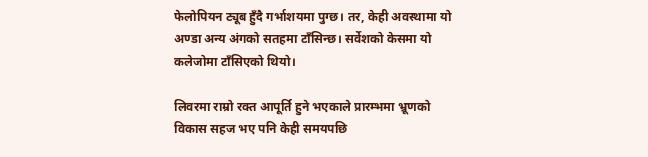फेलोपियन ट्यूब हुँदै गर्भाशयमा पुग्छ। तर, केही अवस्थामा यो अण्डा अन्य अंगको सतहमा टाँसिन्छ। सर्वेशको केसमा यो कलेजोमा टाँसिएको थियो।

लिवरमा राम्रो रक्त आपूर्ति हुने भएकाले प्रारम्भमा भ्रूणको विकास सहज भए पनि केही समयपछि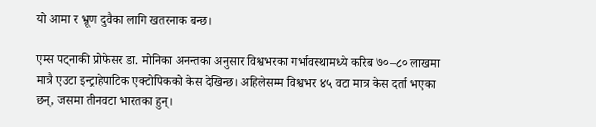यो आमा र भ्रूण दुवैका लागि खतरनाक बन्छ।

एम्स पट्नाकी प्रोफेसर डा. मोनिका अनन्तका अनुसार विश्वभरका गर्भावस्थामध्ये करिब ७०–८० लाखमा मात्रै एउटा इन्ट्राहेपाटिक एक्टोपिकको केस देखिन्छ। अहिलेसम्म विश्वभर ४५ वटा मात्र केस दर्ता भएका छन्, जसमा तीनवटा भारतका हुन्।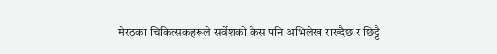मेरठका चिकित्सकहरूले सर्वेशको केस पनि अभिलेख राख्दैछ र छिट्टै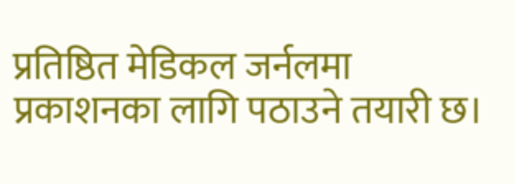प्रतिष्ठित मेडिकल जर्नलमा प्रकाशनका लागि पठाउने तयारी छ।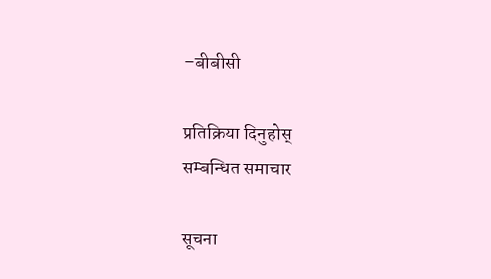–बीबीसी

प्रतिक्रिया दिनुहोस्
सम्बन्धित समाचार

सूचना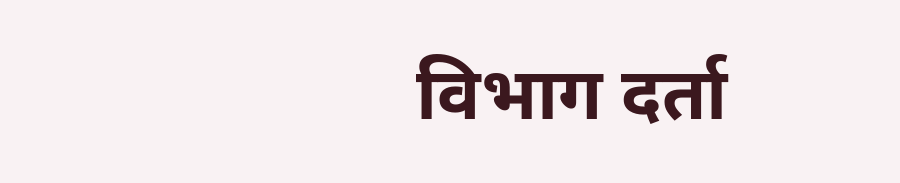विभाग दर्ता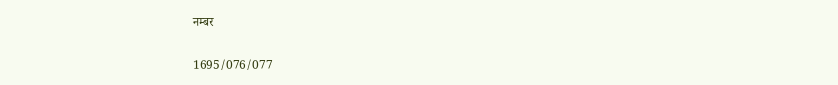नम्बर

1695/076/077